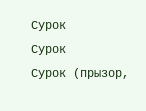Сурок
Сурок
Сурок (прызор,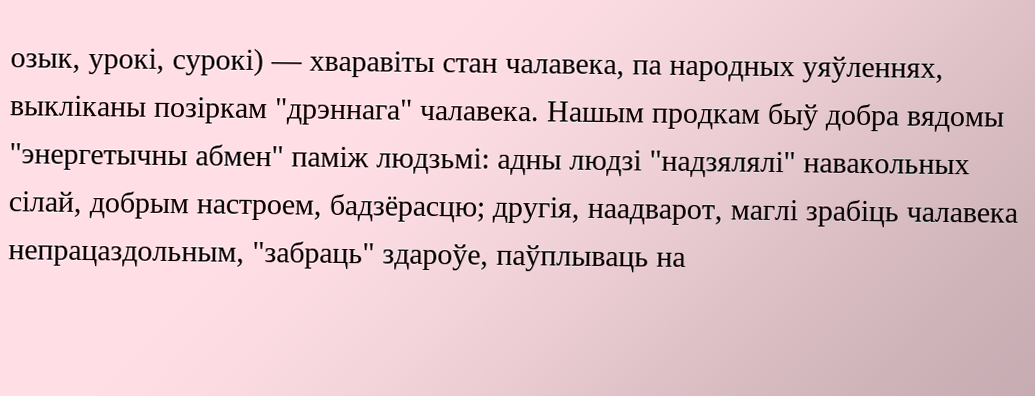озык, урокi, сурокi) — хваравiты стан чалавека, па народных уяўленнях, выклiканы позiркам "дрэннага" чалавека. Нашым продкам быў добра вядомы "энергетычны абмен" памiж людзьмi: адны людзi "надзялялi" навакольных сiлай, добрым настроем, бадзёрасцю; другiя, наадварот, маглi зрабiць чалавека непрацаздольным, "забраць" здароўе, паўплываць на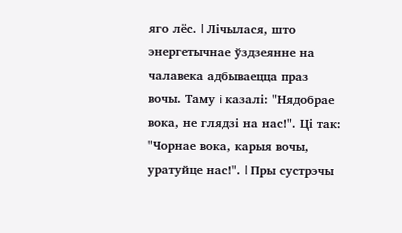яго лёс. l Лiчылася, што энергетычнае ўздзеянне на чалавека адбываецца праз вочы. Таму i казалi: "Нядобрае вока, не глядзi на нас!". Цi так: "Чорнае вока, карыя вочы, уратуйце нас!". l Пры сустрэчы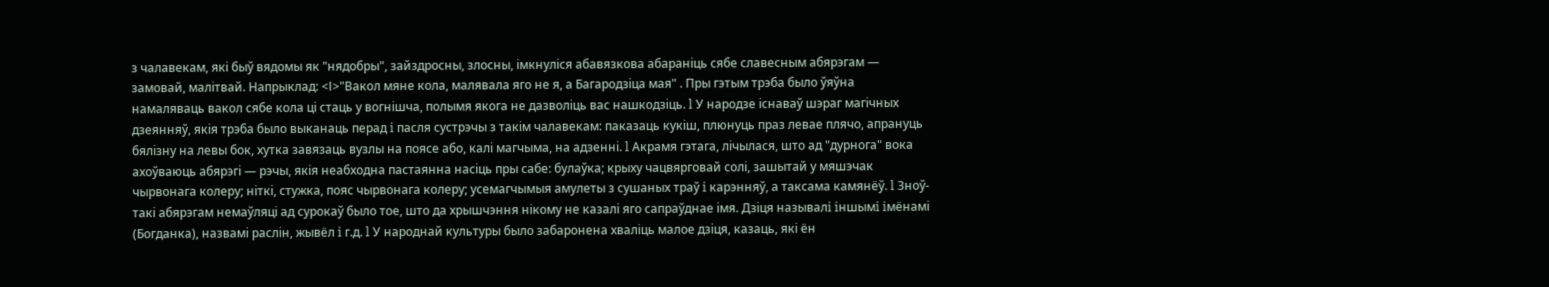з чалавекам, якi быў вядомы як "нядобры", зайздросны, злосны, iмкнулiся абавязкова абаранiць сябе славесным абярэгам — замовай, малiтвай. Напрыклад: <І>"Вакол мяне кола, малявала яго не я, а Багародзiца мая" . Пры гэтым трэба было ўяўна намаляваць вакол сябе кола цi стаць у вогнiшча, полымя якога не дазволiць вас нашкодзiць. l У народзе iснаваў шэраг магiчных дзеянняў, якiя трэба было выканаць перад i пасля сустрэчы з такiм чалавекам: паказаць кукiш, плюнуць праз левае плячо, апрануць бялiзну на левы бок, хутка завязаць вузлы на поясе або, калi магчыма, на адзеннi. l Акрамя гэтага, лiчылася, што ад "дурнога" вока ахоўваюць абярэгi — рэчы, якiя неабходна пастаянна насiць пры сабе: булаўка; крыху чацвярговай солi, зашытай у мяшэчак чырвонага колеру; нiткi, стужка, пояс чырвонага колеру; усемагчымыя амулеты з сушаных траў i карэнняў, а таксама камянёў. l Зноў-такi абярэгам немаўляцi ад сурокаў было тое, што да хрышчэння нiкому не казалi яго сапраўднае iмя. Дзiця называлi iншымi iмёнамi (Богданка), назвамi раслiн, жывёл i г.д. l У народнай культуры было забаронена хвалiць малое дзiця, казаць, якi ён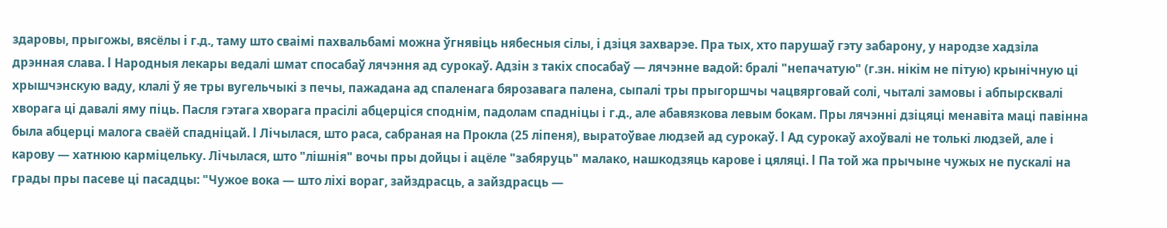здаровы, прыгожы, вясёлы i г.д., таму што сваiмi пахвальбамi можна ўгнявiць нябесныя сiлы, i дзiця захварэе. Пра тых, хто парушаў гэту забарону, у народзе хадзiла дрэнная слава. l Народныя лекары ведалi шмат спосабаў лячэння ад сурокаў. Адзiн з такiх спосабаў — лячэнне вадой: бралi "непачатую" (г.зн. нiкiм не пiтую) крынiчную цi хрышчэнскую ваду, клалi ў яе тры вугельчыкi з печы, пажадана ад спаленага бярозавага палена, сыпалi тры прыгоршчы чацвярговай солi, чыталi замовы i абпырсквалi хворага цi давалi яму пiць. Пасля гэтага хворага прасiлi абцерцiся споднiм, падолам спаднiцы i г.д., але абавязкова левым бокам. Пры лячэннi дзiцяцi менавiта мацi павiнна была абцерцi малога сваёй спаднiцай. l Лiчылася, што раса, сабраная на Прокла (25 лiпеня), выратоўвае людзей ад сурокаў. l Ад сурокаў ахоўвалi не толькi людзей, але i карову — хатнюю кармiцельку. Лiчылася, што "лiшнiя" вочы пры дойцы i ацёле "забяруць" малако, нашкодзяць карове i цяляцi. l Па той жа прычыне чужых не пускалi на грады пры пасеве цi пасадцы: "Чужое вока — што лiхi вораг, зайздрасць, а зайздрасць —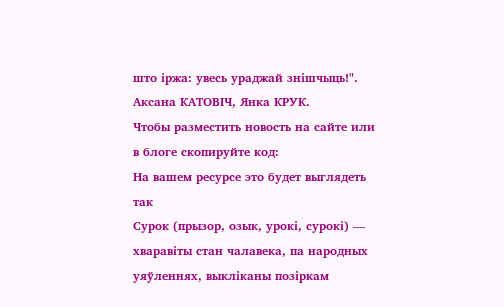што iржа: увесь ураджай знiшчыць!". Аксана КАТОВIЧ, Янка КРУК.
Чтобы разместить новость на сайте или в блоге скопируйте код:
На вашем ресурсе это будет выглядеть так
Сурок (прызор, озык, урокi, сурокi) — хваравiты стан чалавека, па народных уяўленнях, выклiканы позiркам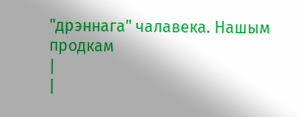"дрэннага" чалавека. Нашым продкам
|
|